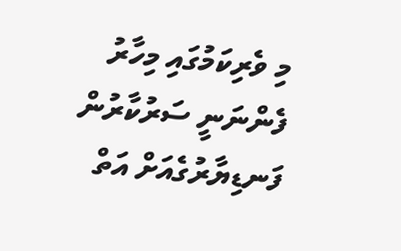މި ވެރިކަމުގައި މިހާރު ފެންނަނީ ސަރުކާރުން ފަނޑިޔާރުގެއަށް އަތް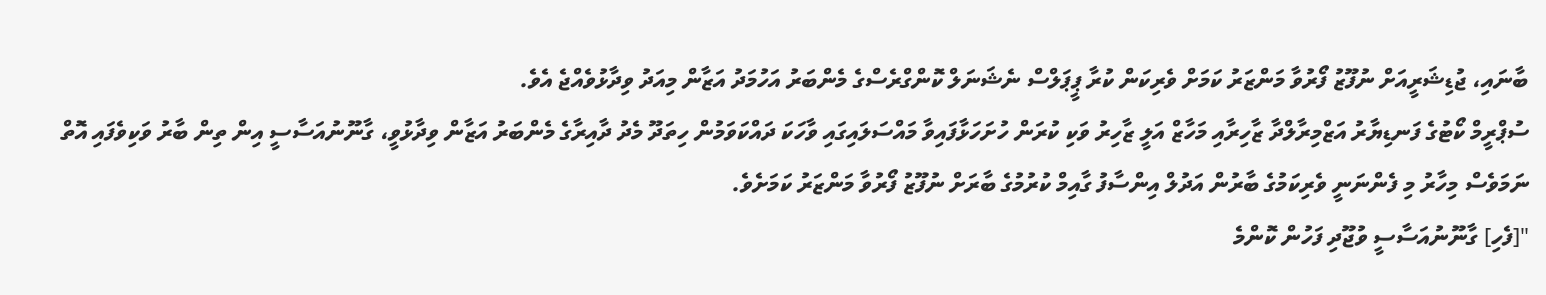ބާނައި، ޖުޑިޝަރީއަށް ނުފޫޒު ފޯރުވާ މަންޒަރު ކަމަށް ވެރިކަން ކުރާ ޕީޕަލްސް ނެޝަނަލް ކޮންގްރެސްގެ މެންބަރު އަހުމަދު އަޒާން މިއަދު ވިދާޅުވެއްޖެ އެވެ.
ސުޕްރީމް ކޯޓުގެ ފަނޑިޔާރު އަޒްމިރާލްދާ ޒާހިރާއި މަހާޒް އަލީ ޒާހިރު ވަކި ކުރަން ހުށަހަޅާފައިވާ މައްސަލައިގައި ވާހަކަ ދައްކަވަމުން ހިތަދޫ މެދު ދާއިރާގެ މެންބަރު އަޒާން ވިދާޅުވީ، ގާނޫނުއަސާސީ އިން ތިން ބާރު ވަކިވެފައި އޮތް ނަމަވެސް މިހާރު މި ފެންނަނީ ވެރިކަމުގެ ބާރުން އަދުލް އިންސާފު ގާއިމް ކުރުމުގެ ބާރަށް ނުފޫޒު ފޯރުވާ މަންޒަރު ކަމަށެވެ.
"[ފެހި] ގާނޫނުއަސާސީ ވުޖޫދި ފަހުން ކޮންމެ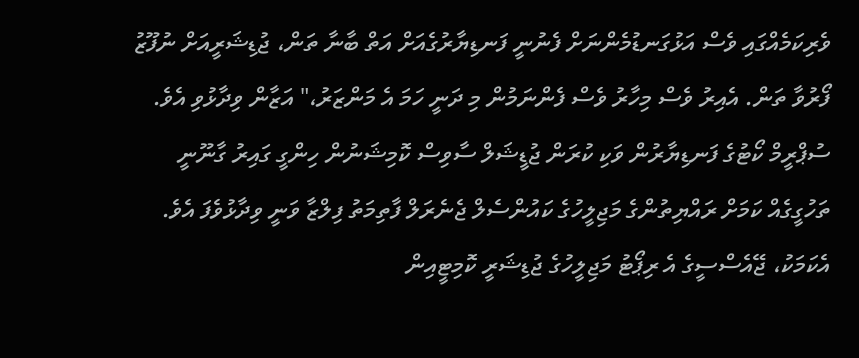ވެރިކަމެއްގައި ވެސް އަޅުގަނޑުމެންނަށް ފެނުނީ ފަނޑިޔާރުގެއަށް އަތް ބާނާ ތަން، ޖުޑިޝަރީއަށް ނުފޫޒު ފޯރުވާ ތަން. އެއިރު ވެސް މިހާރު ވެސް ފެންނަމުން މި ދަނީ ހަމަ އެ މަންޒަރު،" އަޒާން ވިދާޅުވި އެވެ.
ސުޕްރީމް ކޯޓުގެ ފަނޑިޔާރުން ވަކި ކުރަން ޖުޑީޝަލް ސާވިސް ކޮމިޝަނުން ހިންގީ ގައިރު ގާނޫނީ ތަހުގީގެއް ކަމަށް ރައްޔިތުންގެ މަޖިލީހުގެ ކައުންސެލް ޖެނެރަލް ފާތިމަތު ފިލްޒާ ވަނީ ވިދާޅުވެފަ އެވެ. އެކަމަކު، ޖޭއެސްސީގެ އެ ރިޕޯޓު މަޖިލީހުގެ ޖުޑިޝަރީ ކޮމިޓީއިން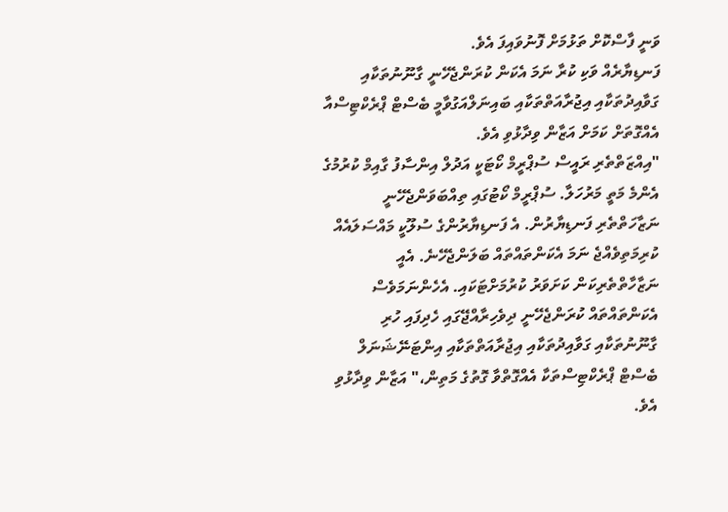ވަނީ ފާސްކޮށް ތަޅުމަށް ފޮނުވައިފަ އެވެ.
ފަނޑިޔާރެއް ވަކި ކުރާ ނަމަ އެކަން ކުރަންޖެހޭނީ ގާނޫނުތަކާއި ގަވާއިދުތަކާއި އިޖުރާއަތްތަކާއި ބައިނަލްއަގުވާމީ ބެސްޓް ޕްރެކްޓިސްއާ އެއްގޮތަށް ކަމަށް އަޒާން ވިދާޅުވި އެވެ.
"އިއްޒަތްތެރި ރައީސް ސުޕްރީމް ކޯޓަކީ އަދުލް އިންސާފު ގާއިމް ކުރުމުގެ އެންމެ މަތީ މަރުހަލާ. ސުޕްރީމް ކޯޓުގައި ތިއްބަވަންޖެހޭނީ ނަޒާހަތްތެރި ފަނޑިޔާރުން. އެ ފަނޑިޔާރުންގެ ސުލޫކީ މައްސަލައެއް ކުރިމަތިވެއްޖެ ނަމަ އެކަންތައްތައް ބަލަންޖެހޭނެ. އެއީ ނަޒާހާތްތެރިކަން ކަށަވަރު ކުރުމަށްޓަކައި. އެހެންނަމަވެސް އެކަންތައްތައް ކުރަންޖެހޭނީ ދިވެހިރާއްޖޭގައި ހެދިފައި ހުރި ގާނޫނުތަކާއި ގަވާއިދުތަކާއި އިޖުރާއަތްތަކާއި އިންޓަނޭޝަނަލް ބެސްޓް ޕްރެކްޓިސްތަކާ އެއްގޮތްވާ ގޮތުގެ މަތިން،" އަޒާން ވިދާޅުވި އެވެ.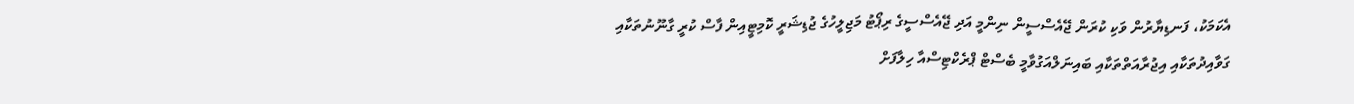އެކަމަކު، ފަނޑިޔާރުން ވަކި ކުރަން ޖޭއެސްސީން ނިންމީ އަދި ޖޭއެސްސީގެ ރިޕޯޓު މަޖިލީހުގެ ޖުޑިޝަރީ ކޮމިޓީއިން ފާސް ކުރީ ގާނޫނުތަކާއި ގަވާއިދުތަކާއި އިޖުރާއަތްތަކާއި ބައިނަލްއަގުވާމީ ބެސްޓް ޕްރެކްޓިސްއާ ހިލާފަށް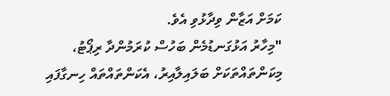ކަމަށް އަޒާން ވިދާޅުވި އެވެ.
"މިހާރު އަޅުގަނޑުމެން ބަހުސް ކުރަމުންދާ ރިޕޯޓު، މިކަންތައްތަކަށް ބަލައިލާއިރު، އެކަންތައްތައް ހިނގާފައި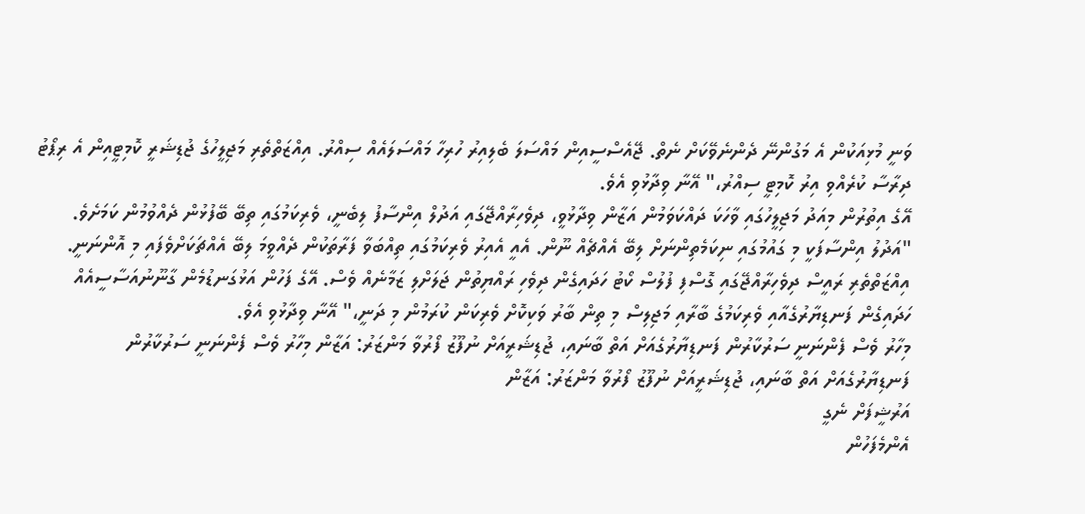ވަނީ މުޅިއަކުން އެ މަގުންނޭ ދެންނެވޭކަށް ނެތް. ޖޭއެސްސީއިން މައްސަލަ ބެލިއިރު ހުރިހާ މައްސަލައެއް ސިއްރު. އިއްޒަތްތެރި މަޖިލީހުގެ ޖުޑިޝަރީ ކޮމިޓީއިން އެ ރިޕޯޓު ދިރާސާ ކުރެއްވި އިރު ކޮމިޓީ ސިއްރު،" އޭނާ ވިދާޅުވި އެވެ.
އޭގެ އިތުރުން މިއަދު މަޖިލީހުގައި ވާހަކަ ދައްކަވަމުން އަޒާން ވިދާޅުވީ، ދިވެހިރާއްޖޭގައި އަދުލް އިންސާފު ލިބެނީ، ވެރިކަމުގައި ތިބޭ ބޭފުޅުން ދެއްވުމުން ކަމަށެވެ.
"އަދުލު އިންސާފަކީ މި ގައުމުގައި ނިކަމެތިންނަށް ލިބޭ އެއްޗެއް ނޫން. އެއީ އެއިރު ވެރިކަމުގައި ތިއްބަވާ ފަރާތަކުން ދެއްވީމަ ލިބޭ އެއްޗަކަށްވެފައި މި އޮންނަނީ. އިއްޒަތްތެރި ރައީސް ދިވެހިރާއްޖޭގައި ގޮސްފި ފުލުސް ކޯޓު ހަދައިގެން ދިވެހި ރައްޔިތުން ޖަލަށްލި ޒަމާނެއް ވެސް. އޭގެ ފަހުން އަޅުގަނޑުމެން ގާނޫނުއަސާސީއެއް ހަދައިގެން ފަނޑިޔާރުގެއާއި ވެރިކަމުގެ ބާރާއި މަޖިލިސް މި ތިން ބާރު ވަކިކޮށް ވެރިކަން ކުރަމުން މި ދަނީ،" އޭނާ ވިދާޅުވި އެވެ.
މިހާރު ވެސް ފެންނަނީ ސަރުކާރުން ފަނޑިޔާރުގެއަށް އަތް ބާނައި، ޖުޑިޝަރީއަށް ނުފޫޒު ފޯރުވާ މަންޒަރު: އަޒާން މިހާރު ވެސް ފެންނަނީ ސަރުކާރުން ފަނޑިޔާރުގެއަށް އަތް ބާނައި، ޖުޑިޝަރީއަށް ނުފޫޒު ފޯރުވާ މަންޒަރު: އަޒާން
އަރުޝީފަށް ނެގީ
އެންމެފަހުން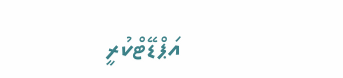އަޕްޑޭޓްކުރީ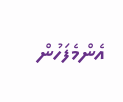އެންމެފަހުން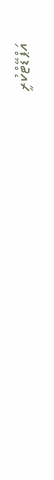އަޕްޑޭޓްކުރީ